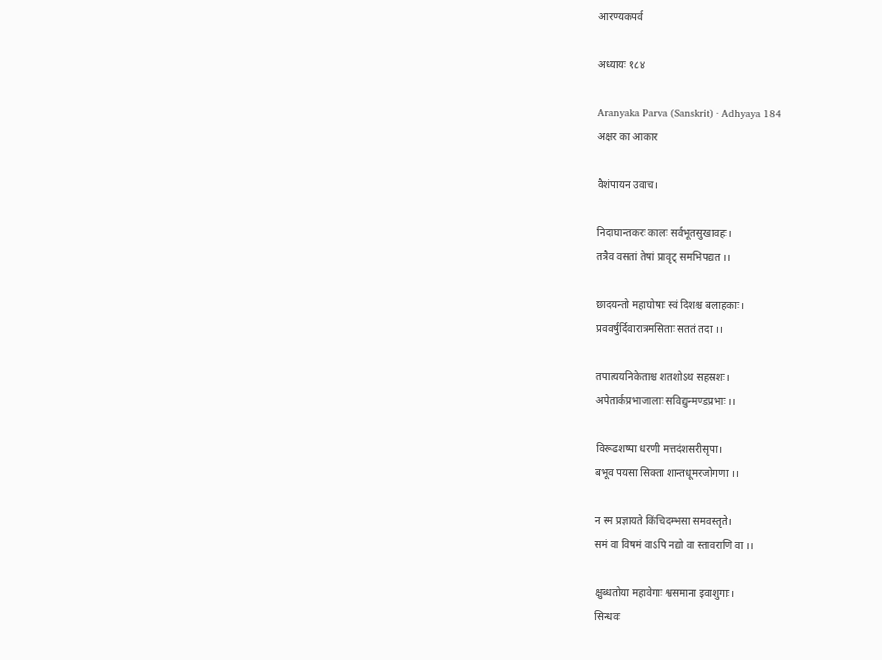आरण्यकपर्व

अध्यायः १८४

Aranyaka Parva (Sanskrit) · Adhyaya 184
अक्षर का आकार

वैशंपायन उवाच।

निदाघान्तकरः कालः सर्वभूतसुखावहः।
तत्रैव वसतां तेषां प्रावृट् समभिपद्यत ।।

छादयन्तो महाघोषाः स्वं दिशश्च बलाहकाः।
प्रववर्षुर्दिवारात्रमसिताः सततं तदा ।।

तपात्ययनिकेताश्च शतशोऽथ सहस्रशः।
अपेतार्कप्रभाजालाः सविद्युन्मण्डप्रभाः ।।

विरूढशष्पा धरणी मत्तदंशसरीसृपा।
बभूव पयसा सिक्ता शान्तधूमरजोगणा ।।

न स्म प्रज्ञायते किंचिदम्भसा समवस्तृते।
समं वा विषमं वाऽपि नद्यो वा स्तावराणि वा ।।

क्षुब्धतोया महावेगाः श्वसमाना इवाशुगाः।
सिन्धवः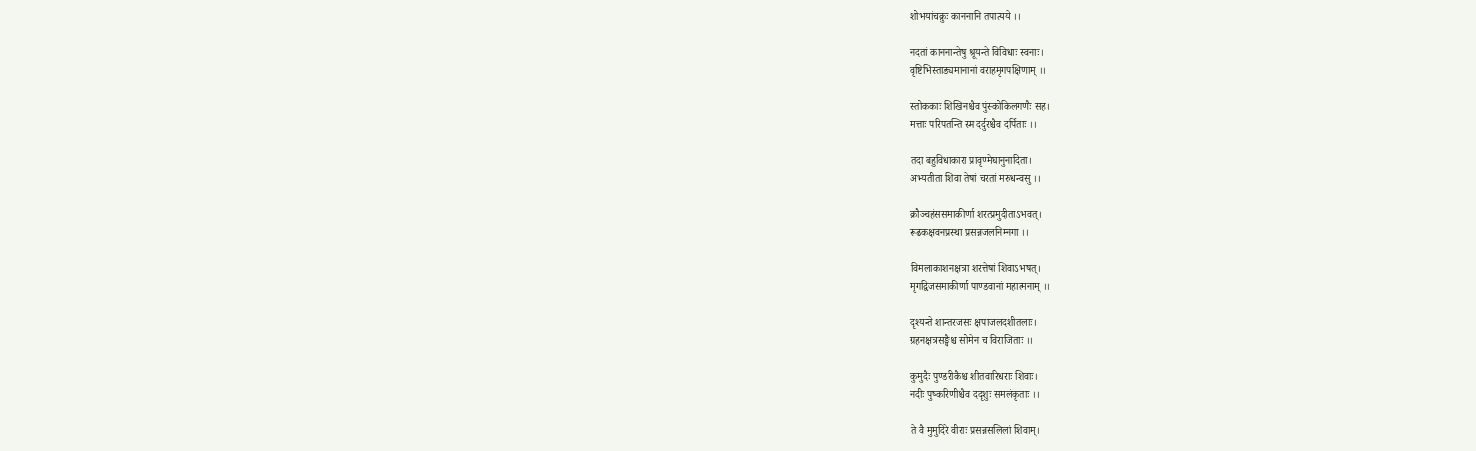शोभयांचक्रुः काननानि तपात्यये ।।

नदतां काननान्तेषु श्रूयन्ते विविधाः स्वनाः।
वृष्टिभिस्ताड्यमानानां वराहमृगपक्षिणाम् ।।

स्तोककाः शिखिनश्चैव पुंस्कोकिलगणैः सह।
मत्ताः परिपतन्ति स्म दर्दुरश्चैव दर्पिताः ।।

तदा बहुविधाकारा प्रावृण्मेघानुनादिता।
अभ्यतीता शिवा तेषां चरतां मरुधन्वसु ।।

क्रौञ्चहंससमाकीर्णा शरत्प्रमुदीताऽभवत्।
रूढकक्षवनप्रस्था प्रसन्नजलनिम्नगा ।।

विमलाकाशनक्षत्रा शरत्तेषां शिवाऽभषत्।
मृगद्विजसमाकीर्णा पाण्डवानां महात्मनाम् ।।

दृश्यन्ते शान्तरजसः क्षपाजलदशीतलाः।
ग्रहनक्षत्रसङ्घैश्च सोमेन च विराजिताः ।।

कुमुदैः पुण्डरीकैश्च शीतवारिधराः शिवाः।
नदीः पुष्करिणीश्चैव ददृशुः समलंकृताः ।।

ते वै मुमुदिरे वीराः प्रसन्नसलिलां शिवाम्।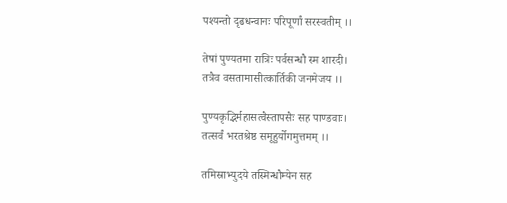पश्यन्तो दृढधन्वानः परिपूर्णां सरस्वतीम् ।।

तेषां पुण्यतमा रात्रिः पर्वसन्धौ स्म शारदी।
तत्रैव वसतामासीत्कार्तिकी जनमेजय ।।

पुण्यकृद्भिर्महासत्वैस्तापसैः सह पाण्डवाः।
तत्सर्वं भरतश्रेष्ठ समूहुर्योगमुत्तमम् ।।

तमिस्राभ्युदये तस्मिन्धौम्येन सह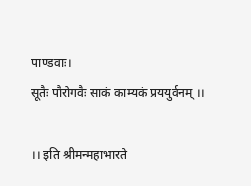पाण्डवाः।
सूतैः पौरोगवैः साकं काम्यकं प्रययुर्वनम् ।।

।। इति श्रीमन्महाभारते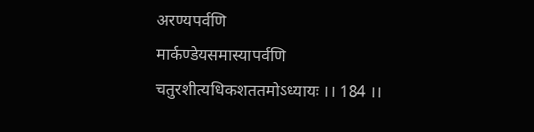अरण्यपर्वणि
मार्कण्डेयसमास्यापर्वणि
चतुरशीत्यधिकशततमोऽध्यायः ।। 184 ।।